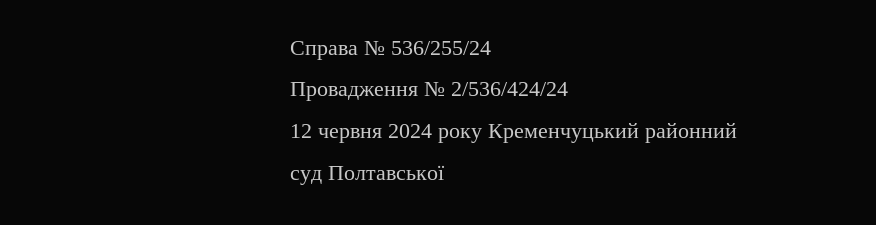Справа № 536/255/24
Провадження № 2/536/424/24
12 червня 2024 року Кременчуцький районний суд Полтавської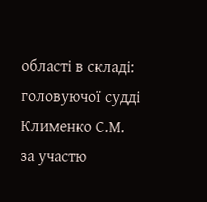області в складі: головуючої судді Клименко С.М.
за участю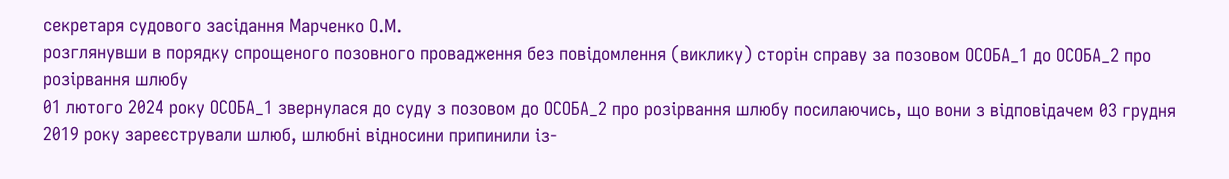секретаря судового засідання Марченко О.М.
розглянувши в порядку спрощеного позовного провадження без повідомлення (виклику) сторін справу за позовом ОСОБА_1 до ОСОБА_2 про розірвання шлюбу
01 лютого 2024 року ОСОБА_1 звернулася до суду з позовом до ОСОБА_2 про розірвання шлюбу посилаючись, що вони з відповідачем 03 грудня 2019 року зареєстрували шлюб, шлюбні відносини припинили із-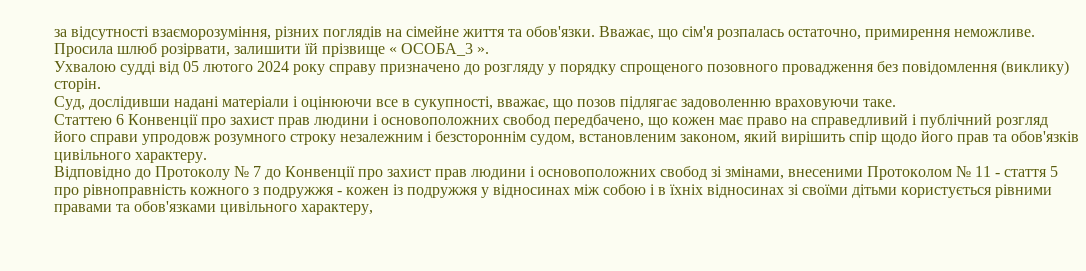за відсутності взаєморозуміння, різних поглядів на сімейне життя та обов'язки. Вважає, що сім'я розпалась остаточно, примирення неможливе.
Просила шлюб розірвати, залишити їй прізвище « ОСОБА_3 ».
Ухвалою судді від 05 лютого 2024 року справу призначено до розгляду у порядку спрощеного позовного провадження без повідомлення (виклику) сторін.
Суд, дослідивши надані матеріали і оцінюючи все в сукупності, вважає, що позов підлягає задоволенню враховуючи таке.
Статтею 6 Конвенції про захист прав людини і основоположних свобод передбачено, що кожен має право на справедливий і публічний розгляд його справи упродовж розумного строку незалежним і безстороннім судом, встановленим законом, який вирішить спір щодо його прав та обов'язків цивільного характеру.
Відповідно до Протоколу № 7 до Конвенції про захист прав людини і основоположних свобод зі змінами, внесеними Протоколом № 11 - стаття 5 про рівноправність кожного з подружжя - кожен із подружжя у відносинах між собою і в їхніх відносинах зі своїми дітьми користується рівними правами та обов'язками цивільного характеру,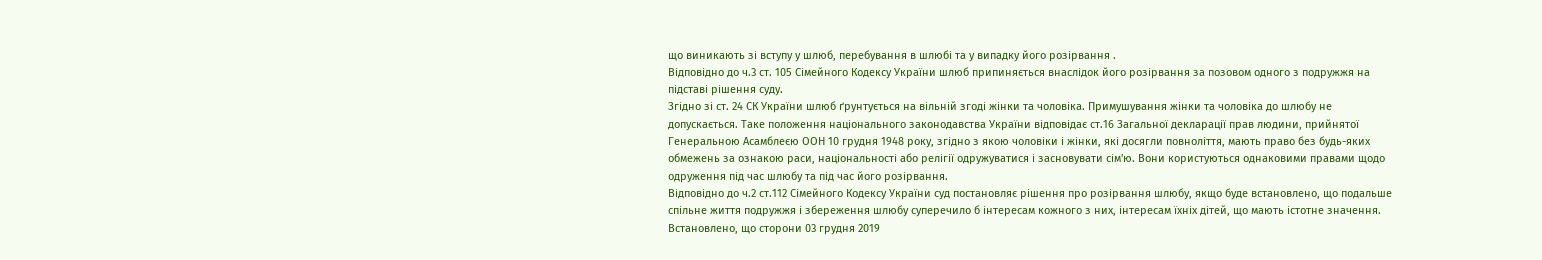що виникають зі вступу у шлюб, перебування в шлюбі та у випадку його розірвання .
Відповідно до ч.3 ст. 105 Сімейного Кодексу України шлюб припиняється внаслідок його розірвання за позовом одного з подружжя на підставі рішення суду.
Згідно зі ст. 24 СК України шлюб ґрунтується на вільній згоді жінки та чоловіка. Примушування жінки та чоловіка до шлюбу не допускається. Таке положення національного законодавства України відповідає ст.16 Загальної декларації прав людини, прийнятої Генеральною Асамблеєю ООН 10 грудня 1948 року, згідно з якою чоловіки і жінки, які досягли повноліття, мають право без будь-яких обмежень за ознакою раси, національності або релігії одружуватися і засновувати сім'ю. Вони користуються однаковими правами щодо одруження під час шлюбу та під час його розірвання.
Відповідно до ч.2 ст.112 Сімейного Кодексу України суд постановляє рішення про розірвання шлюбу, якщо буде встановлено, що подальше спільне життя подружжя і збереження шлюбу суперечило б інтересам кожного з них, інтересам їхніх дітей, що мають істотне значення.
Встановлено, що сторони 03 грудня 2019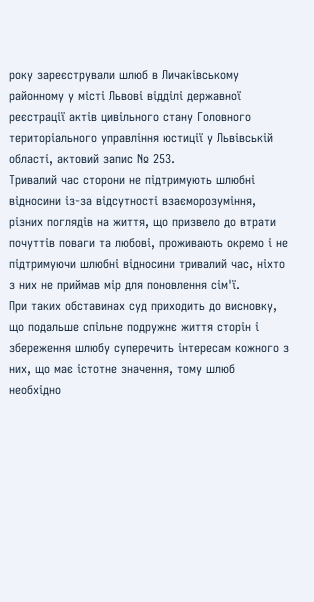року зареєстрували шлюб в Личаківському районному у місті Львові відділі державної реєстрації актів цивільного стану Головного територіального управління юстиції у Львівській області, актовий запис № 253.
Тривалий час сторони не підтримують шлюбні відносини із-за відсутності взаєморозуміння, різних поглядів на життя, що призвело до втрати почуттів поваги та любові, проживають окремо і не підтримуючи шлюбні відносини тривалий час, ніхто з них не приймав мір для поновлення сім'ї.
При таких обставинах суд приходить до висновку, що подальше спільне подружнє життя сторін і збереження шлюбу суперечить інтересам кожного з них, що має істотне значення, тому шлюб необхідно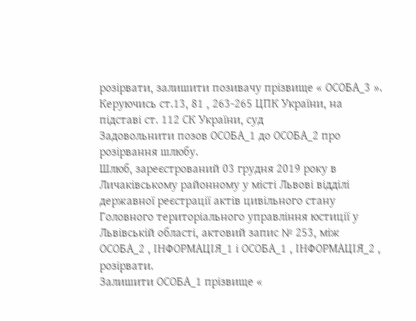розірвати, залишити позивачу прізвище « ОСОБА_3 ».
Керуючись ст.13, 81 , 263-265 ЦПК України, на підставі ст. 112 СК України, суд
Задовольнити позов ОСОБА_1 до ОСОБА_2 про розірвання шлюбу.
Шлюб, зареєстрований 03 грудня 2019 року в Личаківському районному у місті Львові відділі державної реєстрації актів цивільного стану Головного територіального управління юстиції у Львівській області, актовий запис № 253, між ОСОБА_2 , ІНФОРМАЦІЯ_1 і ОСОБА_1 , ІНФОРМАЦІЯ_2 , розірвати.
Залишити ОСОБА_1 прізвище «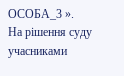ОСОБА_3 ».
На рішення суду учасниками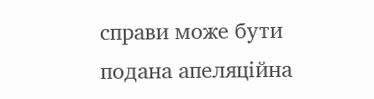справи може бути подана апеляційна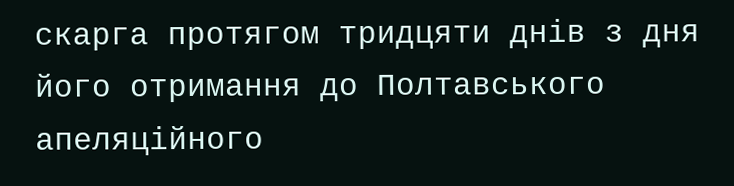скарга протягом тридцяти днів з дня його отримання до Полтавського апеляційного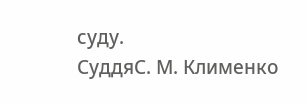суду.
СуддяС. М. Клименко